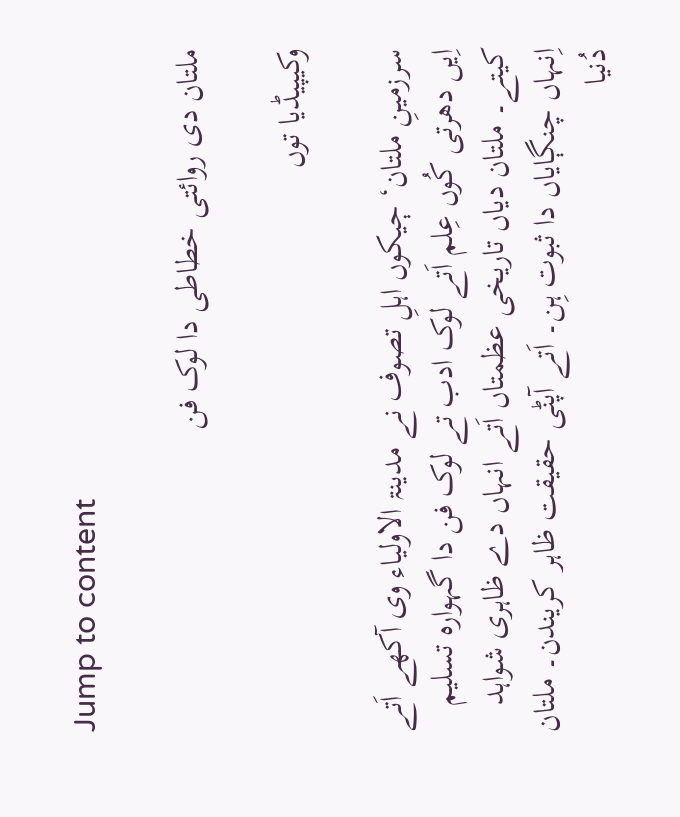Jump to content

ملتان دی روائتی خطاطی دا لوک فن

وکیپیڈیا توں

سرزمینِ ملتان‘ ڄیکوں اہلِ تصوف نے مدینۃ الاولیاء وی آکھے اَتے اِیں دھرتی کُوں عِلم اَتے لوک ادب تے لوک فن دا گہوارہ تسلیم کیتے۔ ملتان دیاں تاریخی عظمتاں اَتے انہاں دے ظاہری شواہد اِنہاں چنڳایاں دا ثبوت ہِن۔ اَتے آپݨی حقیقت ظاہر کریندن۔ ملتان دُنیا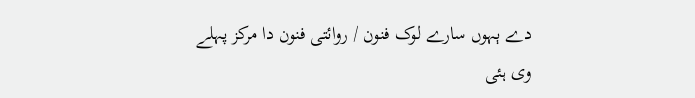دے ٻہوں سارے لوک فنون / روائتی فنون دا مرکز پہلے وی ہئی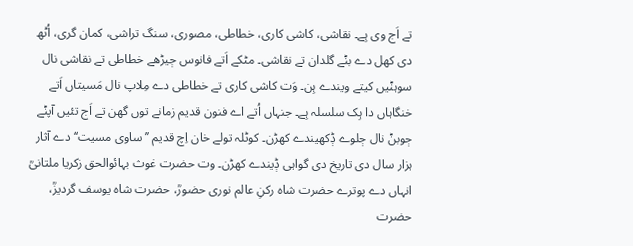تے اَج وی ہِے۔ نقاشی، کاشی کاری، خطاطی، مصوری، سنگ تراشی، کمان گری، اُٹھ دی کھل دے بݨے گلدان تے نقاشی۔ مٹکے اَتے فانوس ڄیڑھے خطاطی تے نقاشی نال سوہݨیں کیتے ویندے ہِن۔ وَت کاشی کاری تے خطاطی دے مِلاپ نال مَسیتاں اَتے خنگاہاں دا ہِک سلسلہ ہِے۔ جنہاں اُتے اے فنون قدیم زمانے توں گھن تے اَج تئیں آپݨے ڄوبݨ نال ڄلوے ݙکھیندے کھڑن۔ کوٹلہ تولے خان اِچ قدیم ’’ساوی مسیت‘‘ دے آثار ہزار سال دی تاریخ دی گواہی ݙیندے کھڑن۔ وت حضرت غوث بہائوالحق زکریا ملتانیؒ انہاں دے پوترے حضرت شاہ رکنِ عالم نوری حضورؒ، حضرت شاہ یوسف گردیزؒ، حضرت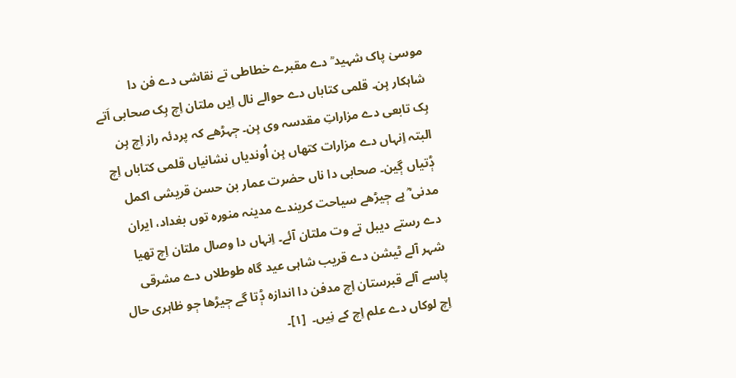موسیٰ پاک شہید ؒ دے مقبرے خطاطی تے نقاشی دے فن دا شاہکار ہِن۔ قلمی کتاباں دے حوالے نال اِیں ملتان اِچ ہِک صحابی اَتے ہِک تابعی دے مزاراتِ مقدسہ وی ہِن۔ ڄہڑھے کہ پردئہ راز اِچ ہِن البتہ اِنہاں دے مزارات کتھاں ہِن اُوندیاں نشانیاں قلمی کتاباں اِچ ݙتیاں ڳین۔ صحابی دا ناں حضرت عمار بن حسن قریشی اکمل مدنی ؓ ہِے ڄیڑھے سیاحت کریندے مدینہ منورہ توں بغداد، ایران دے رستے دیبل تے وت ملتان آئے۔ اِنہاں دا وصال ملتان اِچ تھیا شہر آلے ٹیشن دے قریب شاہی عید گاہ طوطلاں دے مشرقی پاسے آلے قبرستان اِچ مدفن دا اندازہ ݙتا گے ڄیڑھا ڄو ظاہری حال اِچ لوکاں دے علم اِچ کے نِیں۔  [١]۔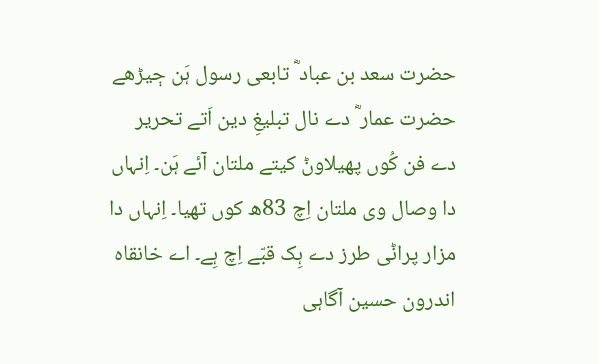حضرت سعد بن عباد ؓ تابعی رسول ہَن ڄیڑھے حضرت عمار ؓ دے نال تبلیغِ دین اَتے تحریر دے فن کُوں پھیلاوݨ کیتے ملتان آئے ہَن۔ اِنہاں دا وصال وی ملتان اِچ 83ھ کوں تھیا۔ اِنہاں دا مزار پراݨی طرز دے ہِک قبّے اِچ ہِے۔ اے خانقاہ اندرون حسین آگاہی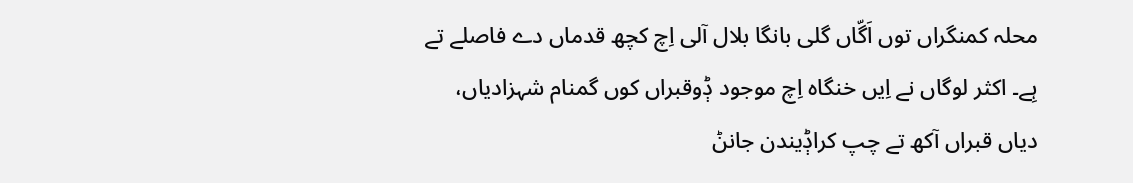محلہ کمنگراں توں اَگّاں گلی بانگا بلال آلی اِچ کچھ قدماں دے فاصلے تے ہِے۔ اکثر لوگاں نے اِیں خنگاہ اِچ موجود ݙوقبراں کوں گمنام شہزادیاں، دیاں قبراں آکھ تے چپ کراݙیندن جانݨ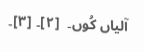آلیاں کُوں۔  [٢]۔ [٣]۔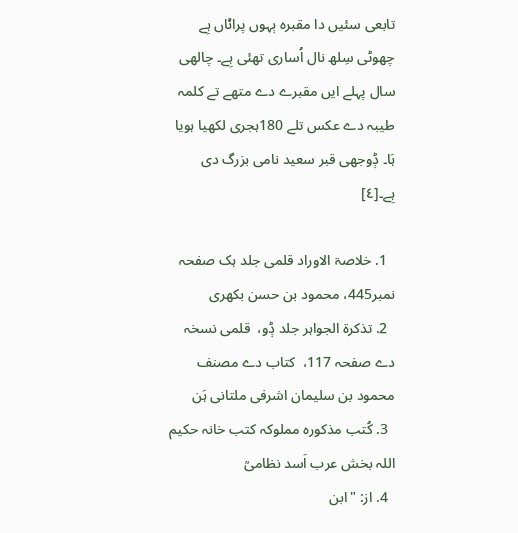تابعی سئیں دا مقبرہ ٻہوں پراݨاں ہِے چھوٹی سِلھ نال اُساری تھئی ہِے۔ چالھی سال پہلے ایں مقبرے دے متھے تے کلمہ طیبہ دے عکس تلے 180ہجری لکھیا ہویا ہَا۔ ݙوجھی قبر سعید نامی بزرگ دی ہِے۔[٤]

  1. خلاصۃ الاوراد قلمی جلد ہک صفحہ نمبر445، محمود بن حسن بکھری
  2. تذکرۃ الجواہر جلد ݙو،  قلمی نسخہ دے صفحہ 117،  کتاب دے مصنف محمود بن سلیمان اشرفی ملتانی ہَن
  3. کُتب مذکورہ مملوکہ کتب خانہ حکیم اللہ بخش عرب اَسد نظامیؒ
  4. از: "ابن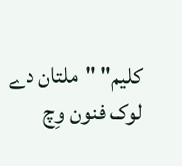کلیم" "ملتان دے لوک فنون وِچ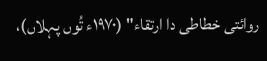روائتی خطاطی دا ارتقاء" (١٩٧٠ء تُوں پہلاں)،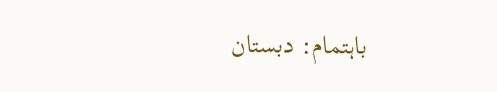باہتمام: دبستان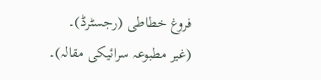فروغ خطاطی (رجسٹرڈ)۔ (غیر مطبوعہ سرائیکی مقالہ)۔